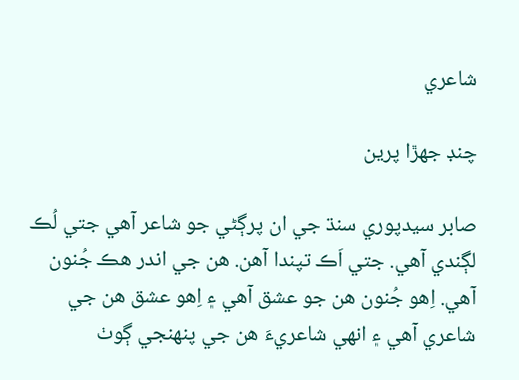شاعري

چنڊ جهڙا پرين

صابر سيدپوري سنڌ جي ان پرڳڻي جو شاعر آهي جتي لُڪ لڳندي آهي. جتي اَڪ تپندا آهن. هن جي اندر هڪ جُنون آهي. اِهو جُنون هن جو عشق آهي ۽ اِهو عشق هن جي شاعري آهي ۽ انهي شاعريءَ هن جي پنهنجي ڳوٺ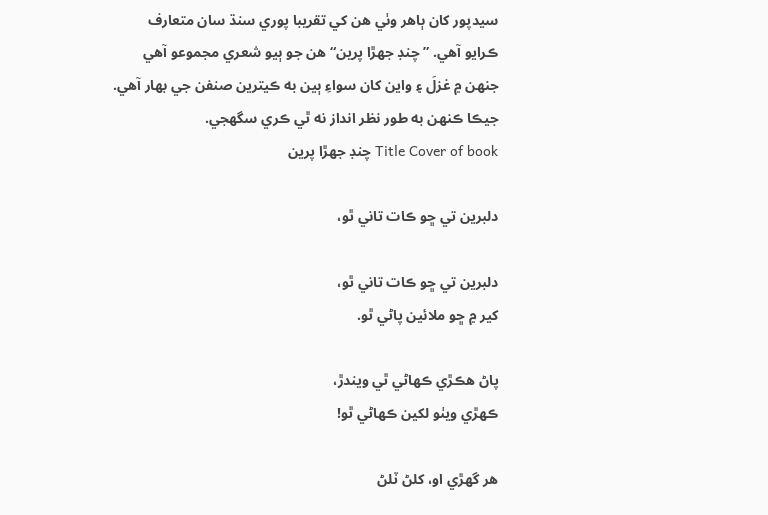سيدپور کان ٻاهر وٺي هن کي تقريبا پوري سنڌ سان متعارف ڪرايو آهي. ”چنڊ جهڙا پرين“ هن جو ٻيو شعري مجموعو آهي جنهن ۾ غزلَ ۽ واين کان سواءِ ٻين به ڪيترين صنفن جي بهار آهي. جيڪا ڪنهن به طور نظر انداز نه ٿي ڪري سگهجي.
Title Cover of book چنڊ جهڙا پرين

دلبرين تي ڇو ڪات تاني ٿو،

دلبرين تي ڇو ڪات تاني ٿو،
کير ۾ ڇو ملائين پاڻي ٿو.

پاڻ هڪڙي ڪهاڻي ٿي ويندڙ،
ڪهڙي ويٺو لکين ڪهاڻي ٿو!

هر گهڙي او، کلڻ ٽلڻ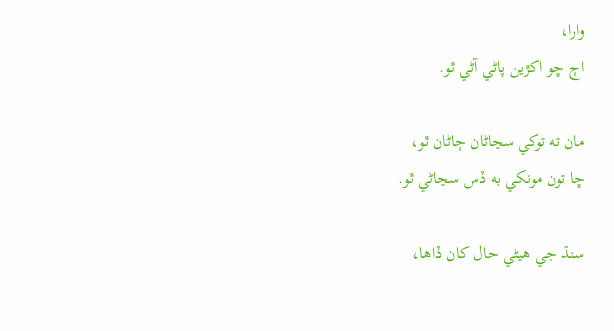وارا،
اڄ ڇو اکڙين پاڻي آڻي ٿو.

مان ته توکي سڃاڻان ڄاڻان ٿو،
ڇا تون مونکي به ڏس سڃاڻي ٿو.

سنڌ جي هيڻي حال کان ڏاها،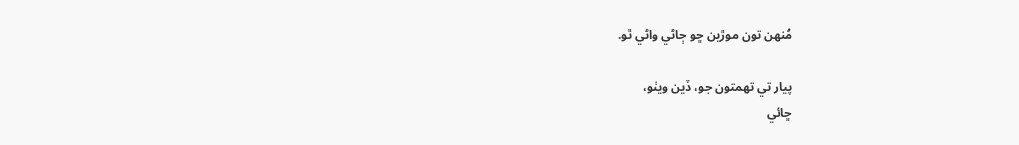مُنهن تون موڙين ڇو ڄاڻي واڻي ٿو.

پيار تي تهمتون جو، ڏين ويٺو،
ڇائي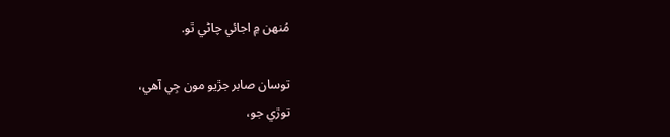مُنهن ۾ اجائي چاڻي ٿو.

توسان صابر جڙيو مون جِي آهي،
توڙي جو،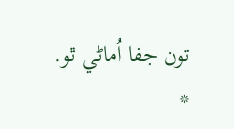تون جفا اُماڻي ٿو.
*